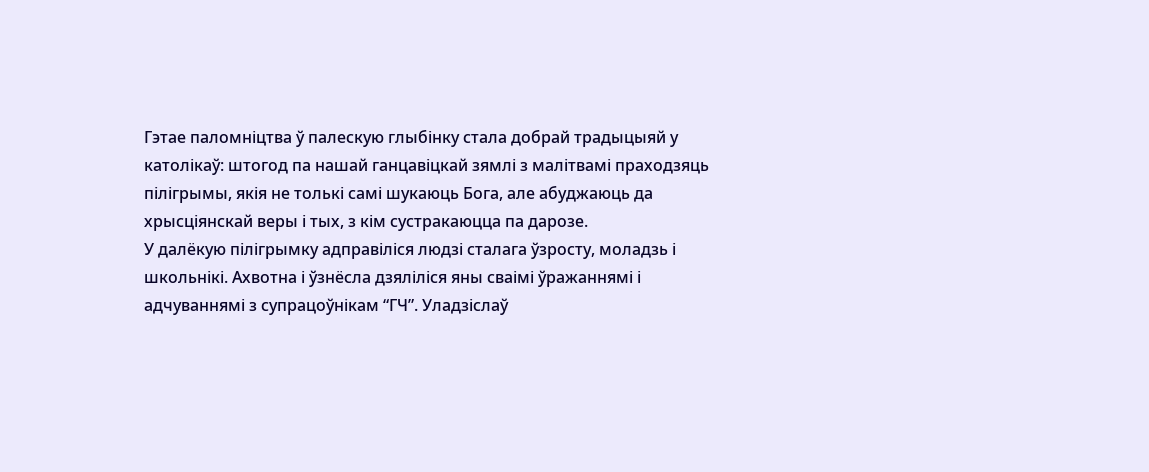Гэтае паломніцтва ў палескую глыбінку стала добрай традыцыяй у католікаў: штогод па нашай ганцавіцкай зямлі з малітвамі праходзяць пілігрымы, якія не толькі самі шукаюць Бога, але абуджаюць да хрысціянскай веры і тых, з кім сустракаюцца па дарозе.
У далёкую пілігрымку адправіліся людзі сталага ўзросту, моладзь і школьнікі. Ахвотна і ўзнёсла дзяліліся яны сваімі ўражаннямі і адчуваннямі з супрацоўнікам “ГЧ”. Уладзіслаў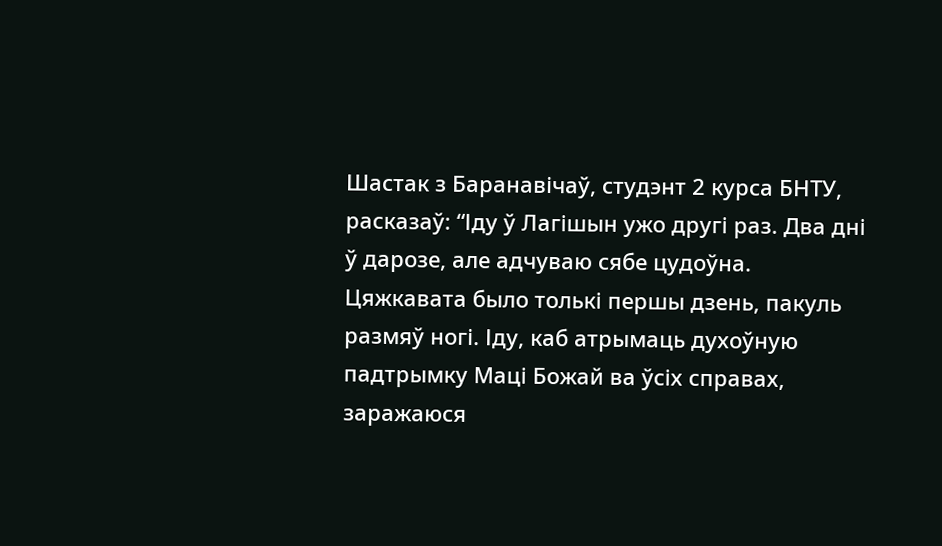Шастак з Баранавічаў, студэнт 2 курса БНТУ, расказаў: “Іду ў Лагішын ужо другі раз. Два дні ў дарозе, але адчуваю сябе цудоўна. Цяжкавата было толькі першы дзень, пакуль размяў ногі. Іду, каб атрымаць духоўную падтрымку Маці Божай ва ўсіх справах, заражаюся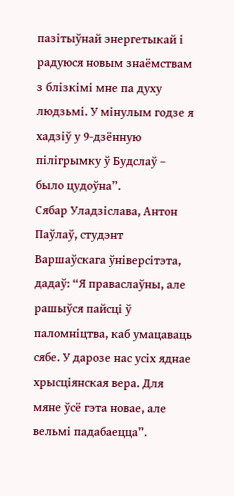пазітыўнай энергетыкай і радуюся новым знаёмствам з блізкімі мне па духу людзьмі. У мінулым годзе я хадзіў у 9-дзённую пілігрымку ў Будслаў – было цудоўна”.
Сябар Уладзіслава, Антон Паўлаў, студэнт Варшаўскага ўніверсітэта, дадаў: “Я праваслаўны, але рашыўся пайсці ў паломніцтва, каб умацаваць сябе. У дарозе нас усіх яднае хрысціянская вера. Для мяне ўсё гэта новае, але вельмі падабаецца”.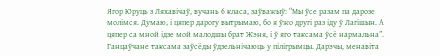Ягор Юруць з Ляхавічаў, вучань 6 класа, заўважыў: “Мы ўсе разам па дарозе молімся. Думаю, і цяпер дарогу вытрымаю, бо я ўжо другі раз іду ў Лагішын. А цяпер са мной ідзе мой малодшы брат Жэня, і ў яго таксама ўсё нармальна”.
Ганцаўчане таксама заўсёды ўдзельнічаюць у пілігрымцы. Дарэчы, менавіта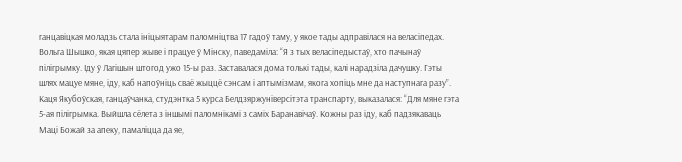ганцавіцкая моладзь стала ініцыятарам паломніцтва 17 гадоў таму, у якое тады адправілася на веласіпедах. Вольга Шышко, якая цяпер жыве і працуе ў Мінску, паведаміла: “Я з тых веласіпедыстаў, хто пачынаў пілігрымку. Іду ў Лагішын штогод ужо 15-ы раз. Заставалася дома толькі тады, калі нарадзіла дачушку. Гэты шлях мацуе мяне, іду, каб напоўніць сваё жыццё сэнсам і аптымізмам, якога хопіць мне да наступнага разу”.
Каця Якубоўская, ганцаўчанка, студэнтка 5 курса Белдзяржуніверсітэта транспарту, выказалася: “Для мяне гэта 5-ая пілігрымка. Выйшла сёлета з іншымі паломнікамі з саміх Баранавічаў. Кожны раз іду, каб падзякаваць Маці Божай за апеку, памаліцца да яе,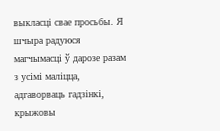выкласці свае просьбы. Я шчыра радуюся магчымасці ў дарозе разам з усімі маліцца, адгаворваць гадзінкі, крыжовы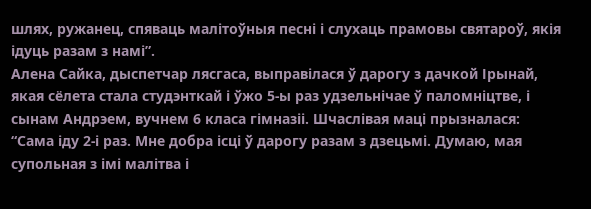шлях, ружанец, спяваць малітоўныя песні і слухаць прамовы святароў, якія ідуць разам з намі”.
Алена Сайка, дыспетчар лясгаса, выправілася ў дарогу з дачкой Ірынай, якая сёлета стала студэнткай і ўжо 5-ы раз удзельнічае ў паломніцтве, і сынам Андрэем, вучнем 6 класа гімназіі. Шчаслівая маці прызналася: “Сама іду 2-і раз. Мне добра ісці ў дарогу разам з дзецьмі. Думаю, мая супольная з імі малітва і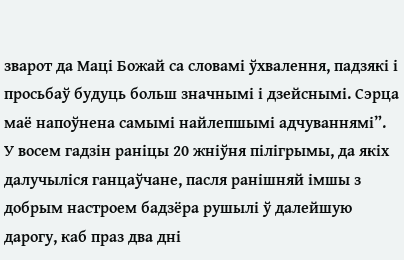зварот да Маці Божай са словамі ўхвалення, падзякі і просьбаў будуць больш значнымі і дзейснымі. Сэрца маё напоўнена самымі найлепшымі адчуваннямі”.
У восем гадзін раніцы 20 жніўня пілігрымы, да якіх далучыліся ганцаўчане, пасля ранішняй імшы з добрым настроем бадзёра рушылі ў далейшую дарогу, каб праз два дні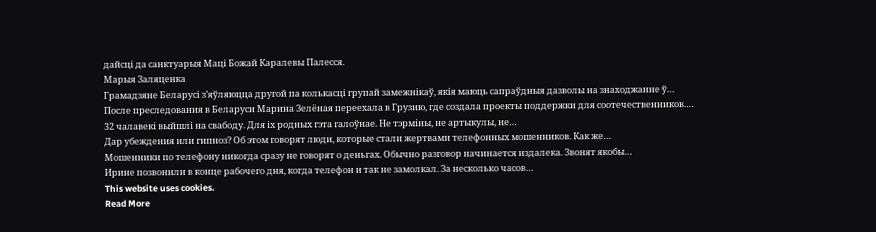дайсці да санктуарыя Маці Божай Каралевы Палесся.
Марыя Заляценка
Грамадзяне Беларусі з’яўляюцца другой па колькасці групай замежнікаў, якія маюць сапраўдныя дазволы на знаходжанне ў…
После преследования в Беларуси Марина Зелёная переехала в Грузию, где создала проекты поддержки для соотечественников.…
32 чалавекі выйшлі на свабоду. Для іх родных гэта галоўнае. Не тэрміны, не артыкулы, не…
Дар убеждения или гипноз? Об этом говорят люди, которые стали жертвами телефонных мошенников. Как же…
Мошенники по телефону никогда сразу не говорят о деньгах. Обычно разговор начинается издалека. Звонят якобы…
Ирине позвонили в конце рабочего дня, когда телефон и так не замолкал. За несколько часов…
This website uses cookies.
Read More